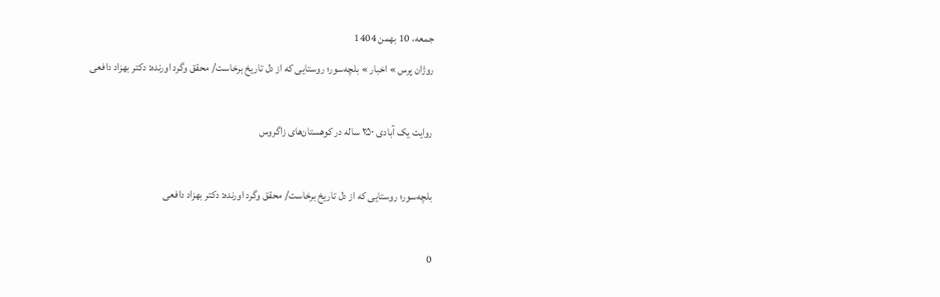جمعه، 10 بهمن 1404
روژان پرس » اخبار » بلچه‌سور؛ روستایی که از دل تاریخ برخاست/ محقق وگرد اورنده: دکتر بهزاد دافعی

روایت یک آبادی ۲۵۰ ساله در کوهستان‌های زاگروس

بلچه‌سور؛ روستایی که از دل تاریخ برخاست/ محقق وگرد اورنده: دکتر بهزاد دافعی

0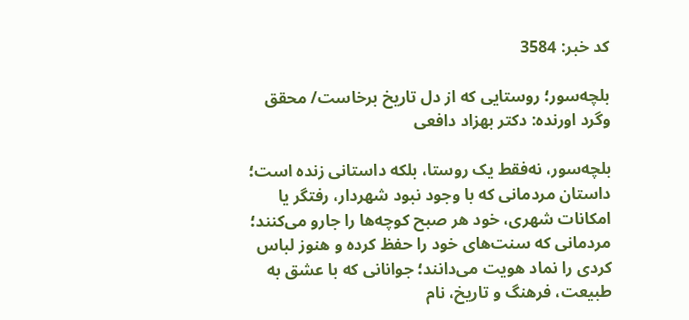کد خبر: 3584

بلچه‌سور؛ روستایی که از دل تاریخ برخاست/ محقق وگرد اورنده: دکتر بهزاد دافعی

بلچه‌سور، نه‌فقط یک روستا، بلکه داستانی زنده است؛ داستان مردمانی که با وجود نبود شهردار، رفتگر یا امکانات شهری، خود هر صبح کوچه‌ها را جارو می‌کنند؛ مردمانی که سنت‌های خود را حفظ کرده و هنوز لباس کردی را نماد هویت می‌دانند؛ جوانانی که با عشق به طبیعت، فرهنگ و تاریخ، نام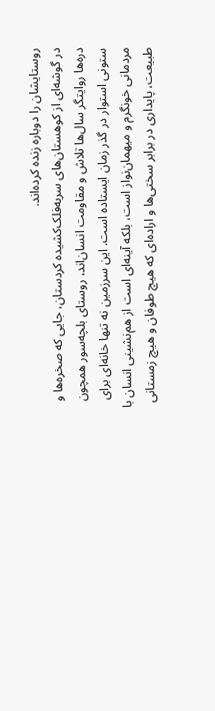روستایشان را دوباره زنده کرده‌اند.
در گوشه‌ای از کوهستان‌های سربه‌فلک‌کشیده کردستان، جایی که صخره‌ها و دره‌ها روایتگر سال‌ها تلاش و مقاومت انسان‌اند، روستای بلچه‌سور همچون ستونی استوار در گذر زمان ایستاده است. این سرزمین نه تنها خانه‌ای برای مردمانی خونگرم و میهمان‌نواز است، بلکه آینه‌ای است از هم‌نشینی انسان با طبیعت، پایداری در برابر سختی‌ها و اراده‌ای که هیچ طوفان و هیچ زمستانی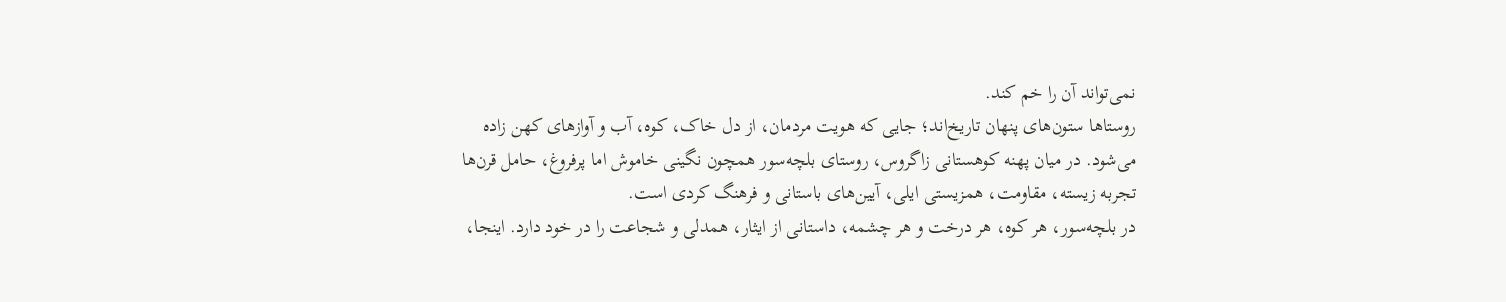نمی‌تواند آن را خم کند.
روستاها ستون‌های پنهان تاریخ‌اند؛ جایی که هویت مردمان، از دل خاک، کوه، آب و آوازهای کهن زاده می‌شود. در میان پهنه کوهستانی زاگروس، روستای بلچه‌سور همچون نگینی خاموش اما پرفروغ، حامل قرن‌ها تجربه زیسته، مقاومت، همزیستی ایلی، آیین‌های باستانی و فرهنگ کردی است.
در بلچه‌سور، هر کوه، هر درخت و هر چشمه، داستانی از ایثار، همدلی و شجاعت را در خود دارد. اینجا،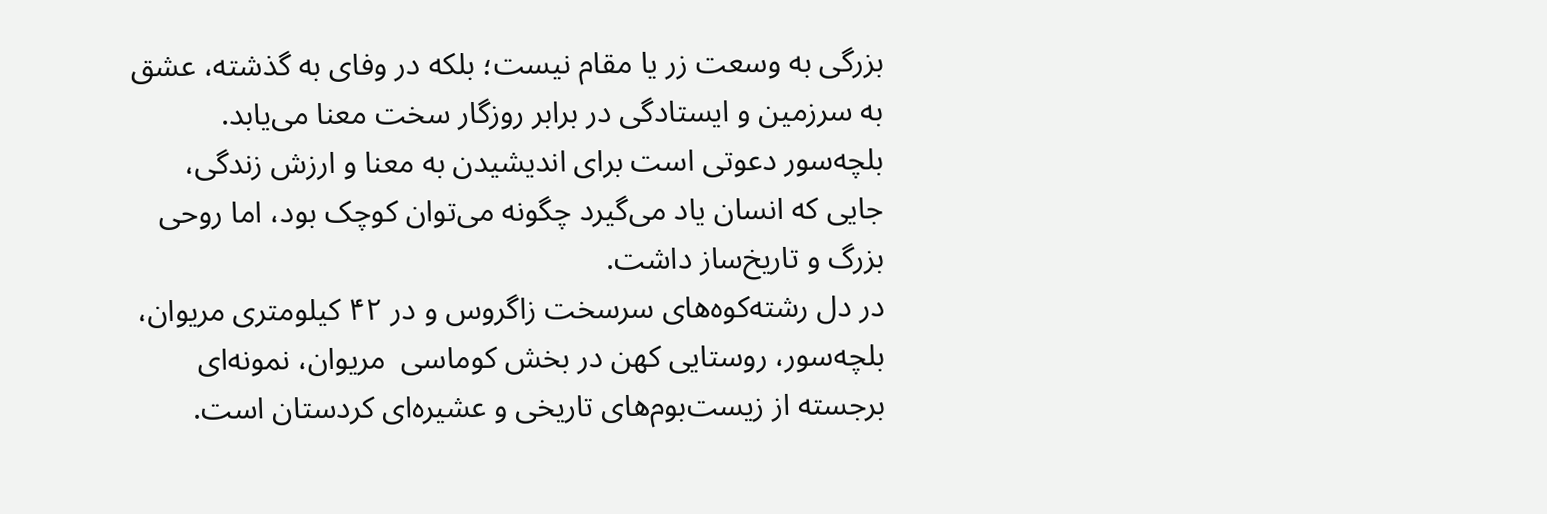بزرگی به وسعت زر یا مقام نیست؛ بلکه در وفای به گذشته، عشق به سرزمین و ایستادگی در برابر روزگار سخت معنا می‌یابد. بلچه‌سور دعوتی است برای اندیشیدن به معنا و ارزش زندگی، جایی که انسان یاد می‌گیرد چگونه می‌توان کوچک بود، اما روحی بزرگ و تاریخ‌ساز داشت.
در دل رشته‌کوه‌های سرسخت زاگروس و در ۴۲ کیلومتری مریوان، بلچه‌سور، روستایی کهن در بخش کوماسی  مریوان، نمونه‌ای برجسته از زیست‌بوم‌های تاریخی و عشیره‌ای کردستان است.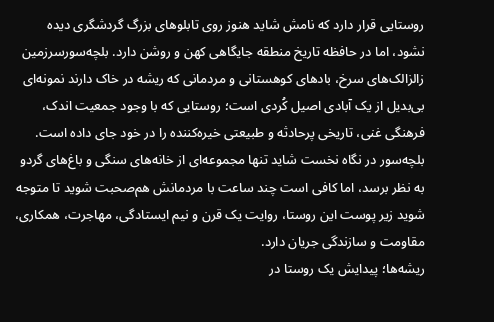روستایی قرار دارد که نامش شاید هنوز روی تابلوهای بزرگ گردشگری دیده نشود، اما در حافظه تاریخ منطقه جایگاهی کهن و روشن دارد. بلچه‌سورسرزمین زالزالک‌های سرخ، بادهای کوهستانی و مردمانی که ریشه در خاک دارند نمونه‌ای بی‌بدیل از یک آبادی اصیل کُردی است؛ روستایی که با وجود جمعیت اندک، فرهنگی غنی، تاریخی پرحادثه و طبیعتی خیره‌کننده را در خود جای داده است.
بلچه‌سور در نگاه نخست شاید تنها مجموعه‌ای از خانه‌های سنگی و باغ‌های گردو به نظر برسد، اما کافی است چند ساعت با مردمانش هم‌صحبت شوید تا متوجه شوید زیر پوست این روستا، روایت یک قرن و نیم ایستادگی، مهاجرت، همکاری، مقاومت و سازندگی جریان دارد.
ریشه‌ها؛ پیدایش یک روستا در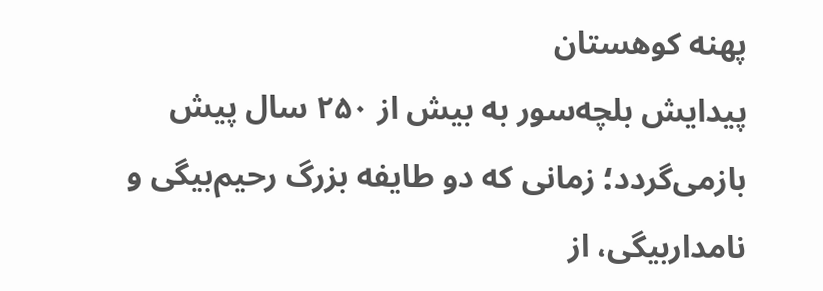پهنه کوهستان
پیدایش بلچه‌سور به بیش از ۲۵۰ سال پیش بازمی‌گردد؛ زمانی که دو طایفه بزرگ رحیم‌بیگی و نامداربیگی، از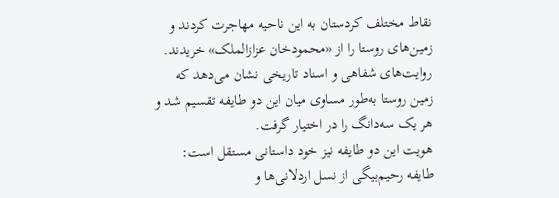نقاط مختلف کردستان به این ناحیه مهاجرت کردند و زمین‌های روستا را از «محمودخان عزازالملک» خریدند. روایت‌های شفاهی و اسناد تاریخی نشان می‌دهد که زمین روستا به‌طور مساوی میان این دو طایفه تقسیم شد و هر یک سه‌دانگ را در اختیار گرفت.
هویت این دو طایفه نیز خود داستانی مستقل است: طایفه رحیم‌بیگی از نسل اردلانی‌ها و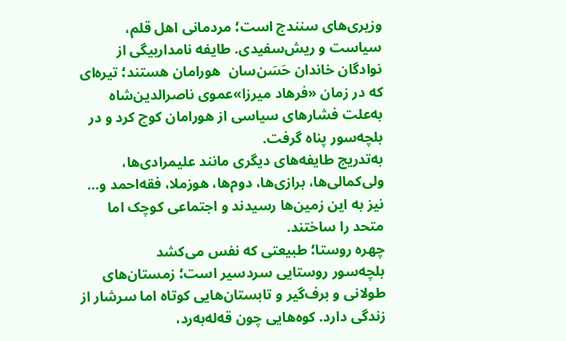وزیری‌های سنندج است؛ مردمانی اهل قلم، سیاست و ریش‌سفیدی. طایفه نامداربیگی از نوادگان خاندان حَسَن‌سان  هورامان هستند؛ تیره‌ای که در زمان «فرهاد میرزا»عموی ناصرالدین‌شاه به‌علت فشارهای سیاسی از هورامان کوچ کرد و در بلچه‌سور پناه گرفت.
به‌تدریج طایفه‌های دیگری مانند علیمرادی‌ها، ولی‌کمالی‌ها، برازی‌ها، دوم‌ها، هوزملا، فقەاحمد و… نیز به این زمین‌ها رسیدند و اجتماعی کوچک اما متحد را ساختند.
چهره روستا؛ طبیعتی که نفس می‌کشد
بلچه‌سور روستایی سردسیر است؛ زمستان‌های طولانی و برف‌گیر و تابستان‌هایی کوتاه اما سرشار از زندگی دارد. کوه‌هایی چون قه‌لەبەرد،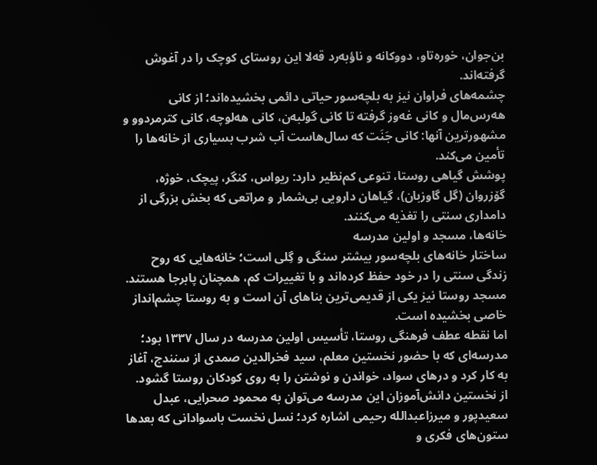بن‌جوان، خوره‌تاو، دووکانه و ناؤبەرد قه‌لا این روستای کوچک را در آغوش گرفته‌اند.
چشمه‌های فراوان نیز به بلچه‌سور حیاتی دائمی بخشیده‌اند؛ از کانی هەرس‌مال و کانی غەوز گرفته تا کانی گولبەن، کانی هەلوچە، کانی کترمردوو و مشهورترین آنها: کانی جَنَت که سال‌هاست آب شرب بسیاری از خانه‌ها را تأمین می‌کند.
پوشش گیاهی روستا، تنوعی کم‌نظیر دارد: ریواس، کنگر، پیچک، خوژه، گۆزروان (گل گاوزبان)، گیاهان دارویی بی‌شمار و مراتعی که بخش بزرگی از دامداری سنتی را تغذیه می‌کنند.
خانه‌ها، مسجد و اولین مدرسه
ساختار خانه‌های بلچه‌سور بیشتر سنگی و گِلی است؛ خانه‌هایی که روح زندگی سنتی را در خود حفظ کرده‌اند و با تغییرات کم، همچنان پابرجا هستند. مسجد روستا نیز یکی از قدیمی‌ترین بناهای آن است و به روستا چشم‌انداز خاصی بخشیده است.
اما نقطه عطف فرهنگی روستا، تأسیس اولین مدرسه در سال ۱۳۳۷ بود؛ مدرسه‌ای که با حضور نخستین معلم، سید فخرالدین صمدی از سنندج، آغاز به کار کرد و درهای سواد، خواندن و نوشتن را به روی کودکان روستا گشود.
از نخستین دانش‌آموزان این مدرسه می‌توان به محمود صحرایی، عبدل سعیدپور و میرزاعبدالله رحیمی اشاره کرد؛ نسل نخست باسوادانی که بعدها ستون‌های فکری و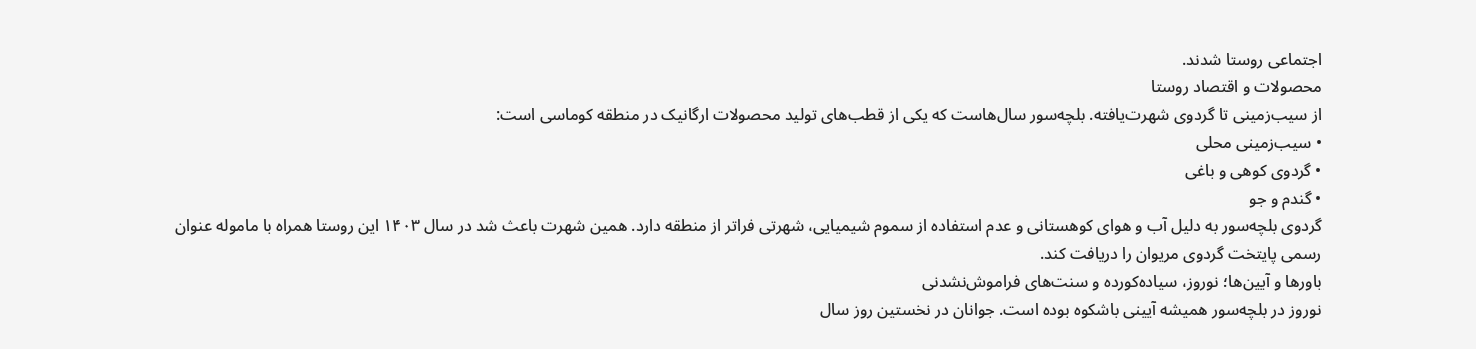اجتماعی روستا شدند.
محصولات و اقتصاد روستا
از سیب‌زمینی تا گردوی شهرت‌یافته. بلچه‌سور سال‌هاست که یکی از قطب‌های تولید محصولات ارگانیک در منطقه کوماسی است:
• سیب‌زمینی محلی
• گردوی کوهی و باغی
• گندم و جو
گردوی بلچه‌سور به دلیل آب و هوای کوهستانی و عدم استفاده از سموم شیمیایی، شهرتی فراتر از منطقه دارد. همین شهرت باعث شد در سال ۱۴۰۳ این روستا همراه با ماموله عنوان رسمی پایتخت گردوی مریوان را دریافت کند.
باورها و آیین‌ها؛ نوروز، سیادەکوردە و سنت‌های فراموش‌نشدنی
نوروز در بلچه‌سور همیشه آیینی باشکوه بوده است. جوانان در نخستین روز سال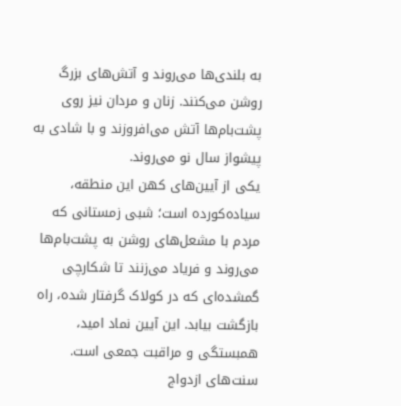به بلندی‌ها می‌روند و آتش‌های بزرگ روشن می‌کنند. زنان و مردان نیز روی پشت‌بام‌ها آتش می‌افروزند و با شادی به پیشواز سال نو می‌روند.
یکی از آیین‌های کهن این منطقه، سیادەکوردە است؛ شبی زمستانی که مردم با مشعل‌های روشن به پشت‌بام‌ها می‌روند و فریاد می‌زنند تا شکارچی گمشده‌ای که در کولاک گرفتار شده، راه بازگشت بیابد. این آیین نماد امید، همبستگی و مراقبت جمعی است.
سنت‌های ازدواج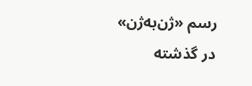رسم «ژن‌به‌ژن» در گذشته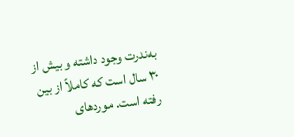به‌ندرت وجود داشته و بیش از ۳۰ سال است که کاملاً از بین رفته است. موردهای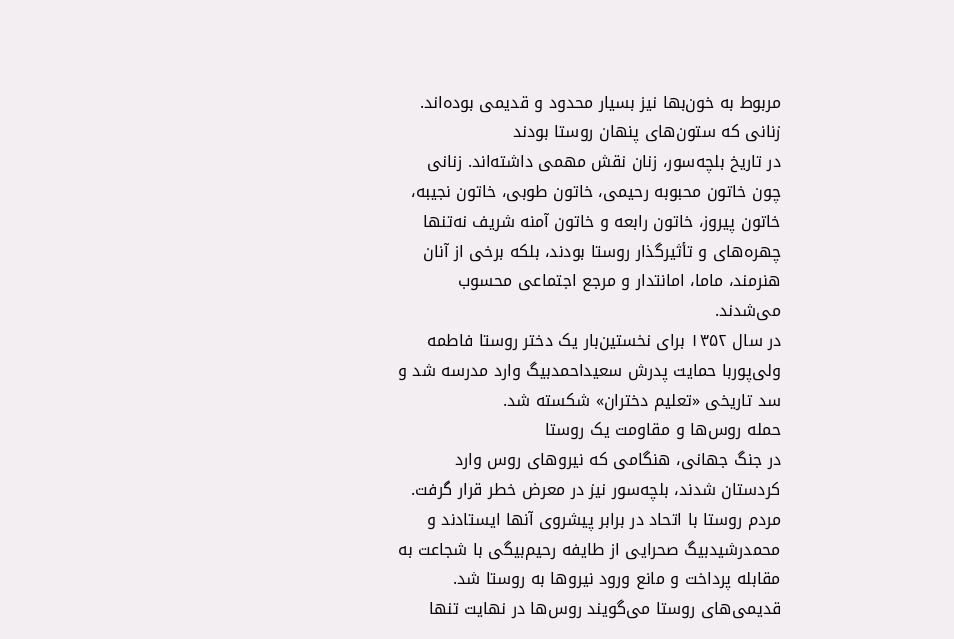مربوط به خون‌بها نیز بسیار محدود و قدیمی بوده‌اند.
زنانی که ستون‌های پنهان روستا بودند
در تاریخ بلچه‌سور، زنان نقش مهمی داشته‌اند. زنانی چون خاتون محبوبه رحیمی، خاتون طوبی، خاتون نجیبه، خاتون پیروز، خاتون رابعه و خاتون آمنه شریف نه‌تنها چهره‌های و تأثیرگذار روستا بودند، بلکه برخی از آنان هنرمند، ماما، امانتدار و مرجع اجتماعی محسوب می‌شدند.
در سال ۱۳۵۲ برای نخستین‌بار یک دختر روستا فاطمه ولی‌پوربا حمایت پدرش سعیداحمدبیگ وارد مدرسه شد و سد تاریخی «تعلیم دختران» شکسته شد.
حمله روس‌ها و مقاومت یک روستا
در جنگ جهانی، هنگامی که نیروهای روس وارد کردستان شدند، بلچه‌سور نیز در معرض خطر قرار گرفت. مردم روستا با اتحاد در برابر پیشروی آنها ایستادند و محمدرشیدبیگ صحرایی از طایفه رحیم‌بیگی با شجاعت به مقابله پرداخت و مانع ورود نیروها به روستا شد.
قدیمی‌های روستا می‌گویند روس‌ها در نهایت تنها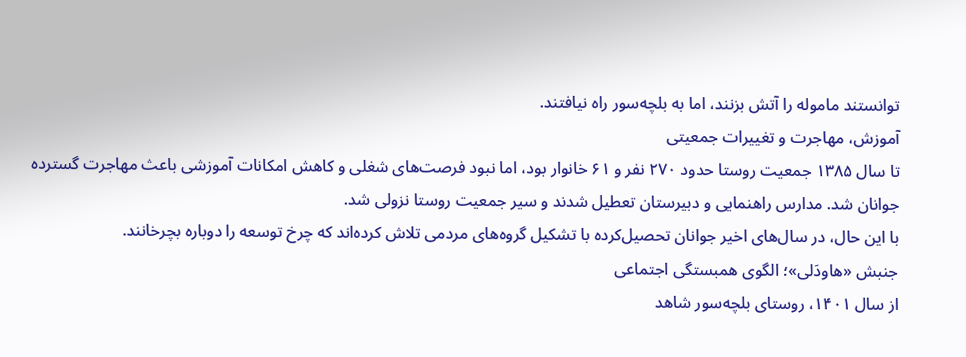توانستند ماموله را آتش بزنند، اما به بلچه‌سور راه نیافتند.
آموزش، مهاجرت و تغییرات جمعیتی
تا سال ۱۳۸۵ جمعیت روستا حدود ۲۷۰ نفر و ۶۱ خانوار بود، اما نبود فرصت‌های شغلی و کاهش امکانات آموزشی باعث مهاجرت گسترده جوانان شد. مدارس راهنمایی و دبیرستان تعطیل شدند و سیر جمعیت روستا نزولی شد.
با این حال، در سال‌های اخیر جوانان تحصیل‌کرده با تشکیل گروه‌های مردمی تلاش کرده‌اند که چرخ توسعه را دوباره بچرخانند.
جنبش «هاودَلی»؛ الگوی همبستگی اجتماعی
از سال ۱۴۰۱، روستای بلچه‌سور شاهد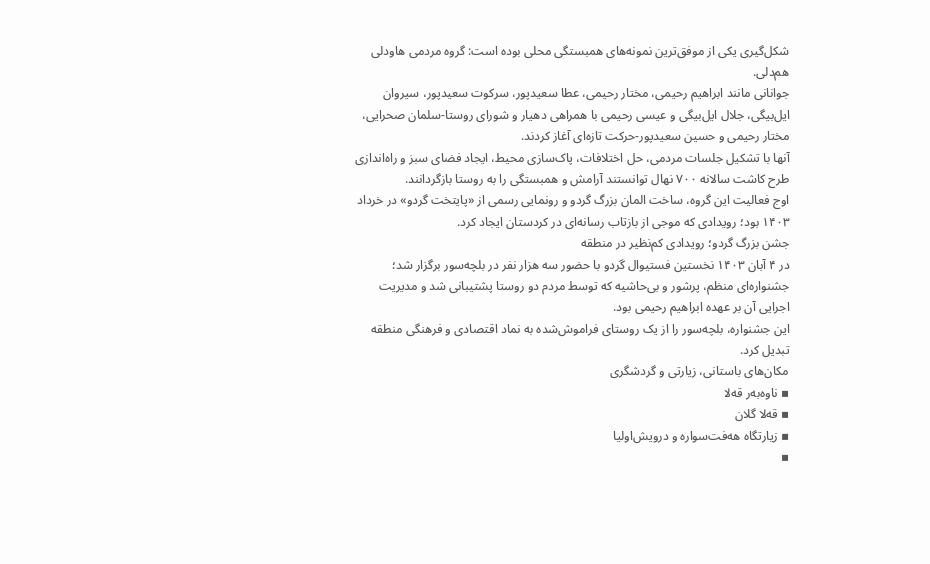شکل‌گیری یکی از موفق‌ترین نمونه‌های همبستگی محلی بوده است: گروه مردمی هاودلی هم‌دلی.
جوانانی مانند ابراهیم رحیمی، مختار رحیمی، عطا سعیدپور، سرکوت سعیدپور، سیروان ایل‌بیگی، جلال ایل‌بیگی و عیسی رحیمی با همراهی دهیار و شورای روستا-سلمان صحرایی، مختار رحیمی و حسین سعیدپور-حرکت تازه‌ای آغاز کردند.
آنها با تشکیل جلسات مردمی، حل اختلافات، پاک‌سازی محیط، ایجاد فضای سبز و راه‌اندازی طرح کاشت سالانه ۷۰۰ نهال توانستند آرامش و همبستگی را به روستا بازگردانند.
اوج فعالیت این گروه، ساخت المان بزرگ گردو و رونمایی رسمی از «پایتخت گردو» در خرداد ۱۴۰۳ بود؛ رویدادی که موجی از بازتاب رسانه‌ای در کردستان ایجاد کرد.
جشن بزرگ گردو؛ رویدادی کم‌نظیر در منطقه
در ۴ آبان ۱۴۰۳ نخستین فستیوال گردو با حضور سه هزار نفر در بلچه‌سور برگزار شد؛ جشنواره‌ای منظم، پرشور و بی‌حاشیه که توسط مردم دو روستا پشتیبانی شد و مدیریت اجرایی آن بر عهده ابراهیم رحیمی بود.
این جشنواره، بلچه‌سور را از یک روستای فراموش‌شده به نماد اقتصادی و فرهنگی منطقه تبدیل کرد.
مکان‌های باستانی، زیارتی و گردشگری
▪ ناوەبەر قەلا
▪ قەلا گلان
▪ زیارتگاه هەفت‌سوارە و درویش‌اولیا
▪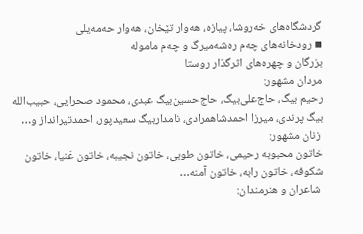گردشگاه‌های خه‌روشا، پیازه، هەوار تێخان، هەوار حەمه‌یلی
▪ رودخانه‌های چه‌م ره‌شه‌میرگ و چه‌م ماموله
بزرگان و چهره‌های اثرگذار روستا
مردان مشهور:
رحیم بیگ، حاج‌علی‌بیگ، حاج‌حسین‌بیگ عبدی، محمود صحرایی، حبیب‌الله بیگ پرندی، میرزا احمدشاهمرادی، نامداربیگ سعیدپور، احمدتیرانداز و…
 زنان مشهور:
خاتون محبوبه رحیمی، خاتون طوبی، خاتون نجیبه، خاتون عَنیا، خاتون شکوفه، خاتون رابه، خاتون آمنه…
 شاعران و هنرمندان: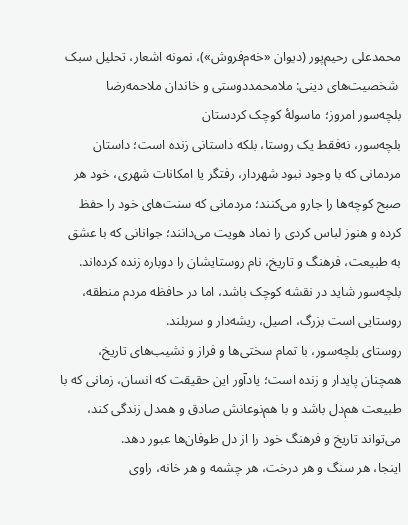محمدعلی رحیم‌پور (دیوان «خه‌م‌فروش»)، نمونه اشعار، تحلیل سبک
 شخصیت‌های دینی: ملامحمددوستی و خاندان ملاحمه‌رضا
بلچه‌سور امروز؛ ماسولۀ کوچک کردستان
بلچه‌سور، نه‌فقط یک روستا، بلکه داستانی زنده است؛ داستان مردمانی که با وجود نبود شهردار، رفتگر یا امکانات شهری، خود هر صبح کوچه‌ها را جارو می‌کنند؛ مردمانی که سنت‌های خود را حفظ کرده و هنوز لباس کردی را نماد هویت می‌دانند؛ جوانانی که با عشق به طبیعت، فرهنگ و تاریخ، نام روستایشان را دوباره زنده کرده‌اند.
بلچه‌سور شاید در نقشه کوچک باشد، اما در حافظه مردم منطقه، روستایی است بزرگ، اصیل، ریشه‌دار و سربلند.
روستای بلچه‌سور، با تمام سختی‌ها و فراز و نشیب‌های تاریخ، همچنان پایدار و زنده است؛ یادآور این حقیقت که انسان، زمانی که با طبیعت هم‌دل باشد و با هم‌نوعانش صادق و همدل زندگی کند، می‌تواند تاریخ و فرهنگ خود را از دل طوفان‌ها عبور دهد.
اینجا، هر سنگ و هر درخت، هر چشمه و هر خانه، راوی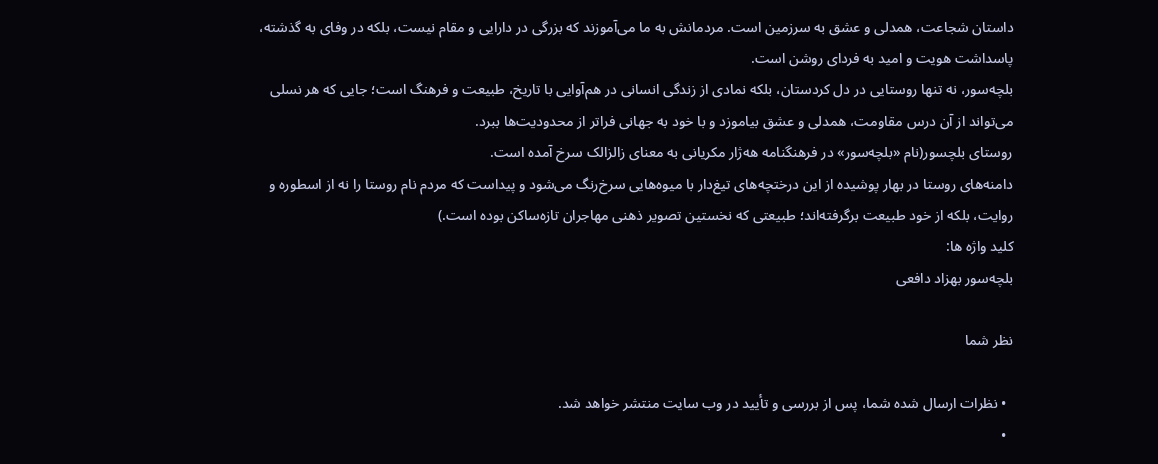داستان شجاعت، همدلی و عشق به سرزمین است. مردمانش به ما می‌آموزند که بزرگی در دارایی و مقام نیست، بلکه در وفای به گذشته، پاسداشت هویت و امید به فردای روشن است.
بلچه‌سور، نه تنها روستایی در دل کردستان، بلکه نمادی از زندگی انسانی در هم‌آوایی با تاریخ، طبیعت و فرهنگ است؛ جایی که هر نسلی می‌تواند از آن درس مقاومت، همدلی و عشق بیاموزد و با خود به جهانی فراتر از محدودیت‌ها ببرد.
روستای بلچسور(نام «بلچه‌سور» در فرهنگنامه هەژار مکریانی به معنای زالزالک سرخ آمده است.
دامنه‌های روستا در بهار پوشیده از این درختچه‌های تیغ‌دار با میوه‌هایی سرخ‌رنگ می‌شود و پیداست که مردم نام روستا را نه از اسطوره و روایت، بلکه از خود طبیعت برگرفته‌اند؛ طبیعتی که نخستین تصویر ذهنی مهاجران تازه‌ساکن بوده است.)
کلید واژه ها:
بلچه‌سور بهزاد دافعی

نظر شما

  • نظرات ارسال شده شما، پس از بررسی و تأیید در وب سایت منتشر خواهد شد.
  •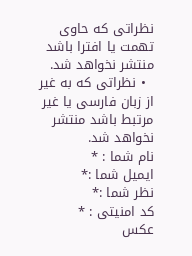نظراتی که حاوی تهمت یا افترا باشد منتشر نخواهد شد.
  • نظراتی که به غیر از زبان فارسی یا غیر مرتبط باشد منتشر نخواهد شد.
نام شما : *
ایمیل شما :*
نظر شما :*
کد امنیتی : *
عکس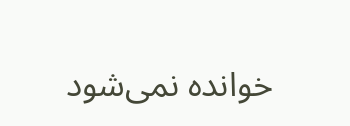خوانده نمی‌شود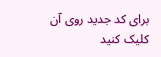برای کد جدید روی آن کلیک کنید